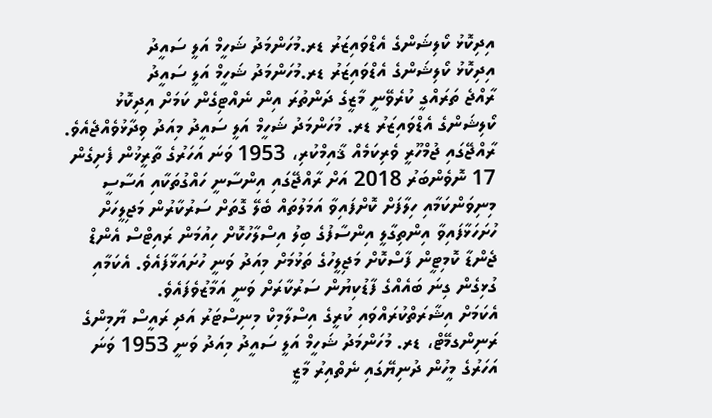އިދިކޮޅު ކޯލިޝަންގެ އެޑްވައިޒަރު ޑރ.މުހަންމަދު ޝަހީމް އަލީ ސައީދު
އިދިކޮޅު ކޯލިޝަންގެ އެޑްވައިޒަރު ޑރ.މުހަންމަދު ޝަހީމް އަލީ ސައީދު
ރާއްޖެ ތަރައްގީ ކުރެވޭނީ މާޒީގެ ދަންތުރަ އިން ނެއްޓިގެން ކަމަށް އިދިކޮޅު ކޯލިޝަންގެ އެޑްވައިޒަރު ޑރ. މުހަންމަދު ޝަހީމް އަލީ ސައީދު މިއަދު ވިދާޅުވެއްޖެއެވެ.
ރާއްޖޭގައި ޖުމްހޫރީ ވެރިކަމެއް ޤާއިމްކުރި، 1953 ވަނަ އަހަރުގެ ތާރީޚުން ފެށިގެން 17 ނޮވެންބަރު 2018 އަށް ރާއްޖޭގައި އިންސާނީ ހައްގުތަކާއި އަސާސީ މިނިވަންކަމާއި ހިލާފަށް ކޮށްފައިވާ އަމަލުތައް ބެލޭ ގޮތަށް ސަރުކާރުން މަޖިލީހަށް ހުށަހަޅާފައިވާ އިންތިގާލީ އިންސާފުގެ ބިލު އިސްލާހުކޮށް ހިއުމަން ރައިޓްސް އެންޑް ޖެންޑާ ކޮމިޓީން ފާސްކޮށް މަޖިލީހުގެ ތަޅުމަށް މިއަދު ވަނީ ހުށައަޅާފައެވެ. އެކަމާއި ގުޅިގެން ގިނަ ބައެއްގެ ފާޑުކިޔުން ސަރުކާރަށް ވަނީ އަމާޒުވެފައެވެ.
އެކަމަށް އިޝާރަތްކުރައްވައި ކުރީގެ އިސްލާމިކް މިނިސްޓަރު އަދި ރައީސް ޔާމިންގެ ރަނިންގމޭޓް، ޑރ. މުހަންމަދު ޝަހީމް އަލީ ސައީދު މިއަދު ވަނީ 1953 ވަނަ އަހަރުގެ މީހުން ދުނިޔޭގައި ނެތްއިރު މާޒީ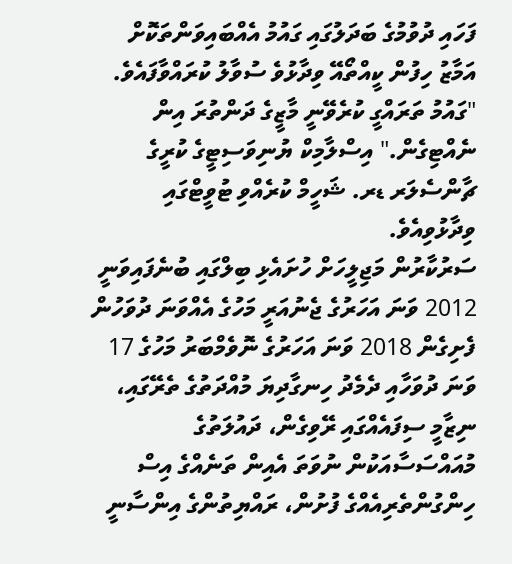ފަހައި ދުވުމުގެ ބަދަލުގައި ގައުމު އެއްބައިވަންތަކޮށް އަމާޒު ހިފުން ކީއްތޯއޭ ވިދާޅުވެ ސުވާލު ކުރައްވާފައެވެ.
"ގައުމު ތަރައްގީ ކުރެވޭނީ މާޒީގެ ދަންތުރަ އިން ނެއްޓިގެން." އިސްލާމިކް ޔުނިވަސިޓީގެ ކުރީގެ ޗާންސެލަރ ޑރ. ޝަހީމް ކުރެއްވި ޓުވީޓްގައި ވިދާޅުވިއެވެ.
ސަރުކާރުން މަޖިލީހަށް ހުށައެޅި ބިލްގައި ބުނެފައިވަނީ 2012 ވަނަ އަހަރުގެ ޖެނުއަރީ މަހުގެ އެއްވަނަ ދުވަހުން ފެށިގެން 2018 ވަނަ އަހަރުގެ ނޮވެމްބަރު މަހުގެ 17 ވަނަ ދުވަހާއި ދެމެދު ހިނގާދިޔަ މުއްދަތުގެ ތެރޭގައި، ނިޒާމީ ސިފައެއްގައި ރޭވިގެން، ދައުލަތުގެ މުއައްސަސާއަކުން ނުވަތަ އެއިން ތަނެއްގެ އިސް ހިންގުންތެރިއެއްގެ ފުށުން، ރައްޔިތުންގެ އިންސާނީ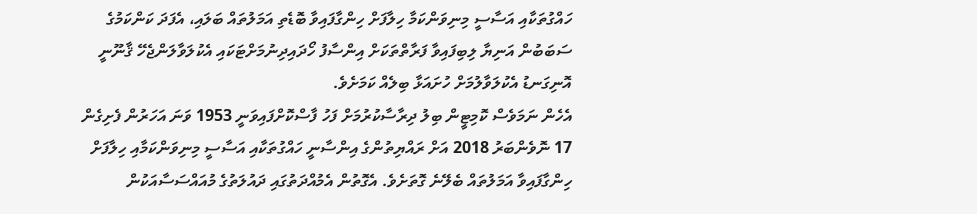ހައްގުތަކާއި އަސާސީ މިނިވަންކަމާ ހިލާފަށް ހިންގާފައިވާ ބޮޑެތި އަމަލުތައް ބަލައި، އެފަދަ ކަންކަމުގެ ސަބަބުން އަނިޔާ ލިބިފައިވާ ފަރާތްތަކަށް އިންސާފު ހޯދައިދިނުމަށްޓަކައި އެކުލަވާލަންޖެހޭ ޤާނޫނީ އޮނިގަނޑު އެކުލަވާލުމަށް ހުށައަޅާ ބިލެއް ކަމަށެވެ.
އެހެން ނަމަވެސް ކޮމިޓީން ބިލު ދިރާސާކުރުމަށް ފަހު ފާސްކޮށްފައިވަނީ 1953 ވަނަ އަހަރުން ފެށިގެން 17 ނޮވެންބަރު 2018 އަށް ރައްޔިތުންގެ އިންސާނީ ހައްގުތަކާއި އަސާސީ މިނިވަންކަމާއި ހިލާފަށް ހިންގާފައިވާ އަމަލުތައް ބެލޭނެ ގޮތަށެވެ. އެގޮތުން އެމުއްދަތުގައި ދައުލަތުގެ މުއައްސަސާއަކުން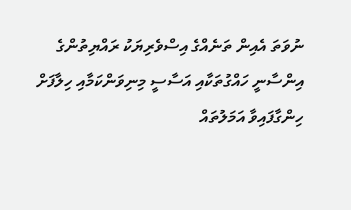ނުވަތަ އެއިން ތަނެއްގެ އިސްވެރިޔަކު ރައްޔިތުންގެ އިންސާނީ ހައްގުތަކާއި އަސާސީ މިނިވަންކަމާއި ހިލާފަށް ހިންގާފައިވާ އަމަލުތައް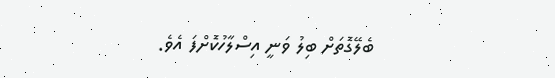ބެލޭގޮތަށް ބިލު ވަނީ އިސްލާހުކޮށްފަ އެވެ.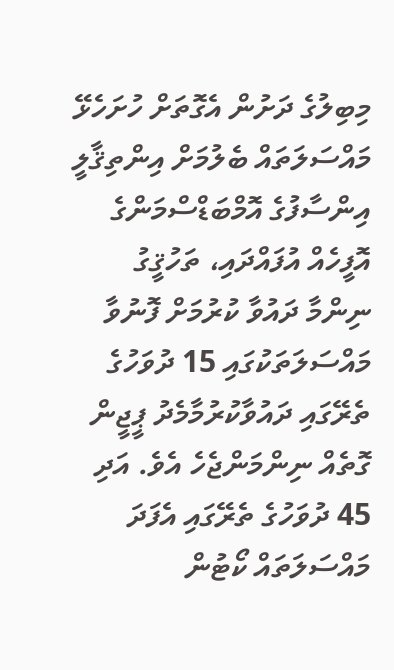މިބިލުގެ ދަށުން އެގޮތަށް ހުށަހެޅޭ މައްސަލަތައް ބެލުމަށް އިންތިޤާލީ އިންސާފުގެ އޮމްބަޑްސްމަންގެ އޮފީހެއް އުފައްދައި، ތަހުޤީގު ނިންމާ ދައުވާ ކުރުމަށް ފޮނުވާ މައްސަލަތަކުގައި 15 ދުވަހުގެ ތެރޭގައި ދައުވާކުރުމާމެދު ޕީޖީން ގޮތެއް ނިންމަންޖެހެ އެވެ. އަދި 45 ދުވަހުގެ ތެރޭގައި އެފަދަ މައްސަލަތައް ކޯޓުން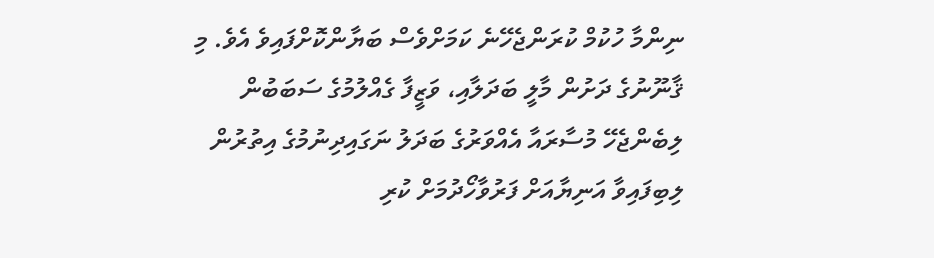ނިންމާ ހުކުމް ކުރަންޖެހޭނެ ކަމަށްވެސް ބަޔާންކޮށްފައިވެ އެވެ. މި ޤާނޫނުގެ ދަށުން މާލީ ބަދަލާއި، ވަޒީފާ ގެއްލުމުގެ ސަބަބުން ލިބެންޖެހޭ މުސާރައާ އެއްވަރުގެ ބަދަލު ނަގައިދިނުމުގެ އިތުރުން ލިބިފައިވާ އަނިޔާއަށް ފަރުވާހޯދުމަށް ކުރި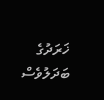ޚަރަދުގެ ބަދަލުވެސް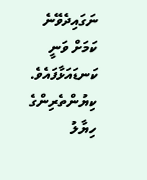ނަގައިދެވޭނެ ކަމަށް ވަނީ ކަނޑައަޅާފައެވެ.
ކިޔުންތެރިންގެ ހިޔާލު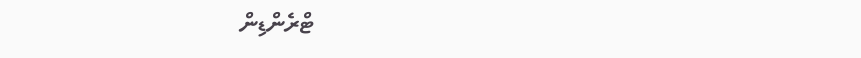ޓްރެންޑިން